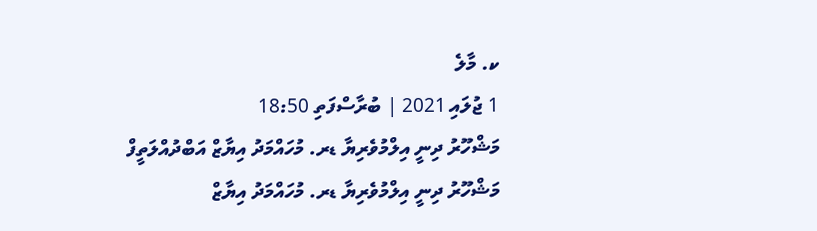ކ. މާލެ
1 ޖުލައި 2021 | ބުރާސްފަތި 18:50
މަޝްހޫރު ދިނީ އިލްމުވެރިޔާ ޑރ. މުހައްމަދު އިޔާޒް އަބްދުއްލަތީފް
މަޝްހޫރު ދިނީ އިލްމުވެރިޔާ ޑރ. މުހައްމަދު އިޔާޒް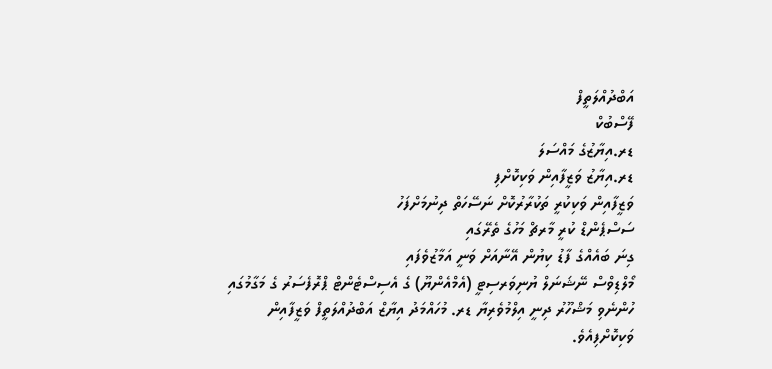އަބްދުއްލަތީފް
ފޭސްބުކް
ޑރ.އިޔާޒުގެ މައްސަލަ
ޑރ.އިޔާޒު ވަޒީފާއިން ވަކިކޮށްފި
ވަޒީފާއިން ވަކިކުރީ ތަކުރާރުކޮށް ނަސޭހަތް ދިނުމަށްފަހު
ސަސްޕެންޑް ކުރީ މާރޗް މަހުގެ ތެރޭގައި
ގިނަ ބައެއްގެ ފާޑު ކިޔުން އޭނާއަށް ވަނީ އަމާޒުވެފައި
މޯލްޑިވްސް ނޭޝަނަލް ޔުނިވަރސިޓީ (އެމްއެންޔޫ) ގެ އެސިސްޓެންޓް ޕްރޮފެސަރު ގެ މަގާމުގައި ހުންނެވި މަޝްހޫރު ދިނީ އިލްމުވެރިޔާ ޑރ. މުހައްމަދު އިޔާޒް އަބްދުއްލަތީފް ވަޒީފާއިން ވަކިކޮށްފިއެވެ.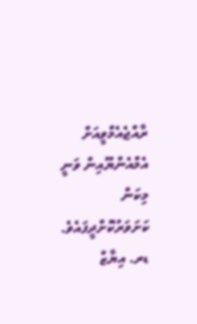ރާއްޖެއެމްވީއަށް އެމްއެންޔޫއިން ވަނީ މިކަން ކަށަވަރުކޮށްދީފައެވެ.
ޑރ. އިޔާޒް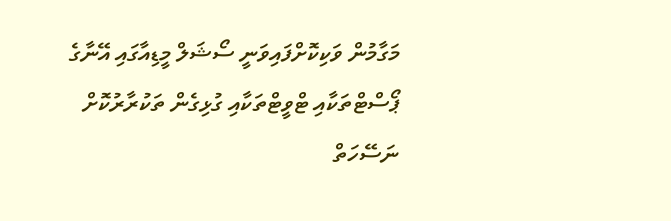މަގާމުން ވަކިކޮށްފައިވަނީ ސޯޝަލް މީޑިއާގައި އޭނާގެ ޕޯސްޓްތަކާއި ޓްވީޓްތަކާއި ގުޅިގެން ތަކުރާރުކޮށް ނަސޭހަތް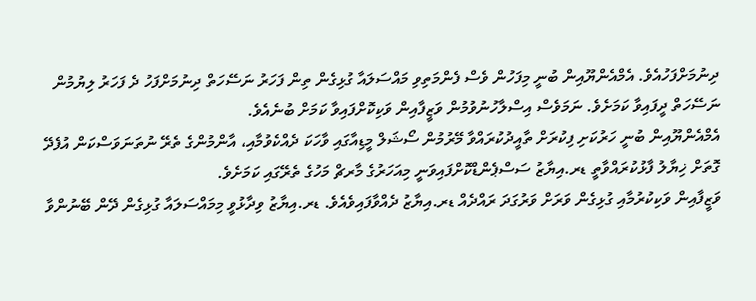ދިނުމަށްފަހުއެވެ. އެމްއެންޔޫއިން ބުނީ މިފަހުން ވެސް ފެންމަތިވި މައްސަލައާ ގުޅިގެން ތިން ފަހަރު ނަސޭހަތް ދިނުމަށްފަހު ދެ ފަހަރު ލިޔުމުން ނަސޭހަތް ދީފައިވާ ކަމަށެވެ. ނަމަވެސް އިސްލާހުނުވުމުން ވަޒީފާއިން ވަކިކޮށްފައިވާ ކަމަށް ބުނެއެވެ.
އެމްއެންޔޫއިން ބުނީ ހަރުކަށި ފިކުރަށް ތާއީދުކުރައްވާ މޭރުމުން ސޯޝަލް މީޑިއާގައި ވާހަކަ ދެއްކެވުމާއި، އާންމުންގެ ތެރޭ ނުތަނަވަސްކަން އުފެދޭ ގޮތަށް ޚިޔާލު ފާޅުކުރައްވާތީ ޑރ.އިޔާޒު ސަސްޕެންޑްކޮށްފައިވަނީ މިއަހަރުގެ މާރޗް މަހުގެ ތެރޭގައި ކަމަށެވެ.
ވަޒީފާއިން ވަކިކުރުމާއި ގުޅިގެން ވަރަށް ވަރުގަދަ ރައްދެއް ޑރ.އިޔާޒު ދެއްވާފައިވެއެވެ. ޑރ.އިޔާޒު ވިދާޅުވީ މިމައްސަލައާ ގުޅިގެން ދޭން ބޭނުންވާ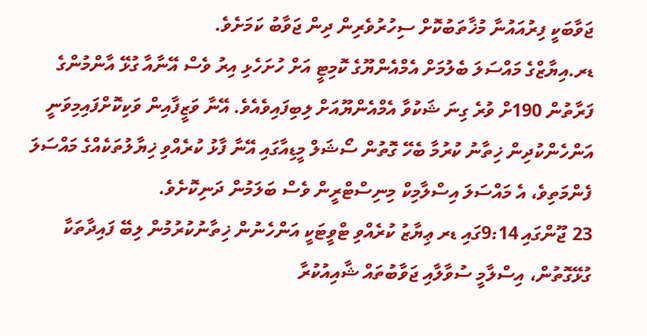ޖަވާބަކީ ފިރުއައުނާ މުޚާތަބުކޮށް ސިހުރުވެރިން ދިން ޖަވާބު ކަމަށެވެ.
ޑރ.އިޔާޒްގެ މައްސަލަ ބެލުމަށް އެމްއެންޔޫގެ ކޮމިޓީ އަށް ހުށަހެޅި އިރު ވެސް އޭނާއާ ގުޅޭ އާންމުންގެ ފަރާތުން 190ށް ވުރެ ގިނަ ޝަކުވާ އެމްއެންޔޫއަށް ލިބިފައިވެއެވެ. އޭނާ ވަޒީފާއިން ވަކިކޮށްފައިމިވަނީ އަންހެންކުދިން ޚިތާނު ކުރުމާ ބެހޭ ގޮތުން ސޯޝަލް މީޑިއާގައި އޭނާ ފާޅު ކުރެއްވި ޚިޔާލުތަކެއްގެ މައްސަލަ ފެންމަތިވެ، އެ މައްސަލަ އިސްލާމިކް މިނިސްޓްރީން ވެސް ބަލަމުން ދަނިކޮށެވެ.
23 ޖޫންގައި 9:14ގައި ޑރ ޢިޔާޒު ކުރެއްވި ޓްވީޓަކީ އަންހެނުން ޚިތާނުކުރުމުން ލިބޭ ފައިދާތަކާ ގުޅޭގޮތުން، އިސްލާމީ ސުވާލާއި ޖަވާބުތައް ޝާއިއުކުރާ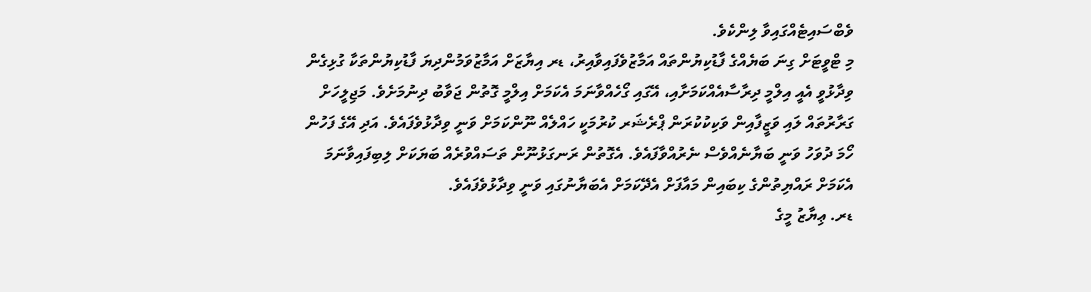ވެބްސައިޓެއްގައިވާ ލިންކެވެ.
މި ޓްވީޓަށް ގިނަ ބަޔެއްގެ ފާޑުކިޔުންތައް އަމާޒުވެފައިވާއިރު، ޑރ އިޔާޒަށް އަމާޒުވަމުންދިޔަ ފާޑުކިޔުންތަކާ ގުޅިގެން ވިދާޅުވީ އެއީ އިލްމީ ދިރާސާއެއްކަމަށާއި، އޭގައި ގޯހެއްވާނަމަ އެކަމަށް އިލްމީ ގޮތުން ޖަވާބު ދިނުމަށެވެ. މަޖިލީހަށް ގަރާރުތައް ލައި ވަޒީފާއިން ވަކިކުކުރަން ޕްރެޝަރ ކުރުމަކީ ހައްލެއް ނޫންކަމަށް ވަނީ ވިދާޅުވެފައެވެ. އަދި އޭގެ ފަހުން ހޯމަ ދުވަހު ވަނީ ބަޔާނެއްވެސް ނެރުއްވާފައެވެ. އެގޮތުން ރަނގަޅުނޫން ތަސައްވުރެއް ބަޔަކަށް ލިބިފައިވާނަމަ އެކަމަށް ރައްޔިތުންގެ ކިބައިން މައާފަށް އެދޭކަމަށް އެބަޔާނުގައި ވަނީ ވިދާޅުވެފައެވެ.
ޑރ. ޢިޔާޒު މީގެ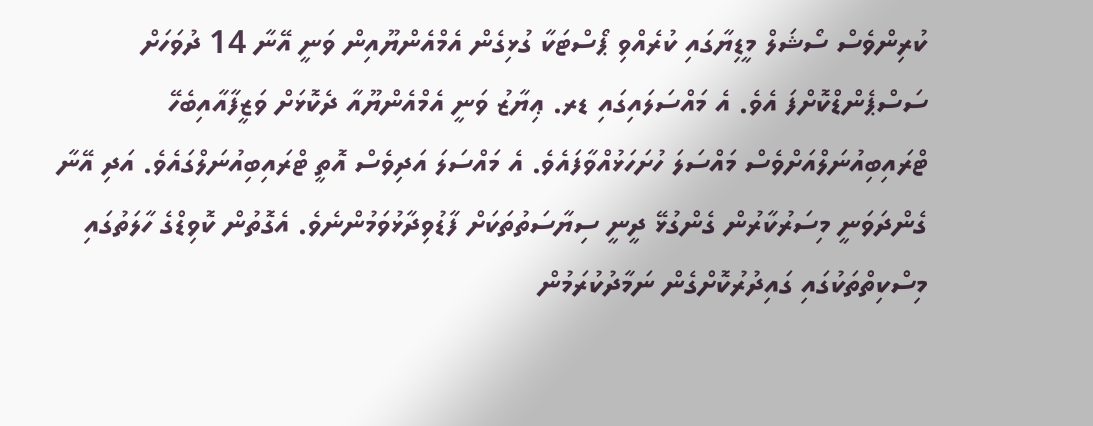ކުރިންވެސް ސޯޝަލް މީޑިޔާގައި ކުރެއްވި ޕޯސްޓަކާ ގުޅިގެން އެމްއެންޔޫއިން ވަނީ އޭނާ 14 ދުވަހަށް ސަސްޕެންޑްކޮށްފަ އެވެ. އެ މައްސަލައިގައި ޑރ. ޢިޔާޒު ވަނީ އެމްއެންޔޫއާ ދެކޮޅަށް ވަޒީފާއާއިބެހޭ ޓްރައިބިއުނަލްއަށްވެސް މައްސަލަ ހުށަހަޅުއްވާފައެވެ. އެ މައްސަލަ އަދިވެސް އޮތީ ޓްރައިބިއުނަލްގައެވެ. އަދި އޭނާ ގެންދަވަނީ މިސަރުކާރުން ގެންގުޅޭ ދީނީ ސިޔާސަތުތަކަށް ފާޑުވިދާޅުވަމުންނެވެ. އެގޮތުން ކޮވިޑްގެ ހާލަތުގައި މިސްކިތްތަކުގައި ގައިދުރުކޮށްގެން ނަމާދުކުރަމުން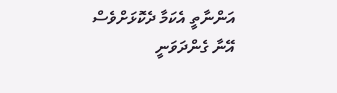އަންނާތީ އެކަމާ ދެކޮޅަށްވެސް އޭނާ ގެންދަވަނީ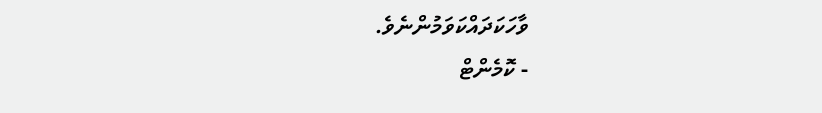ވާހަކަދައްކަވަމުންނެވެ.
- ކޮމެންޓް